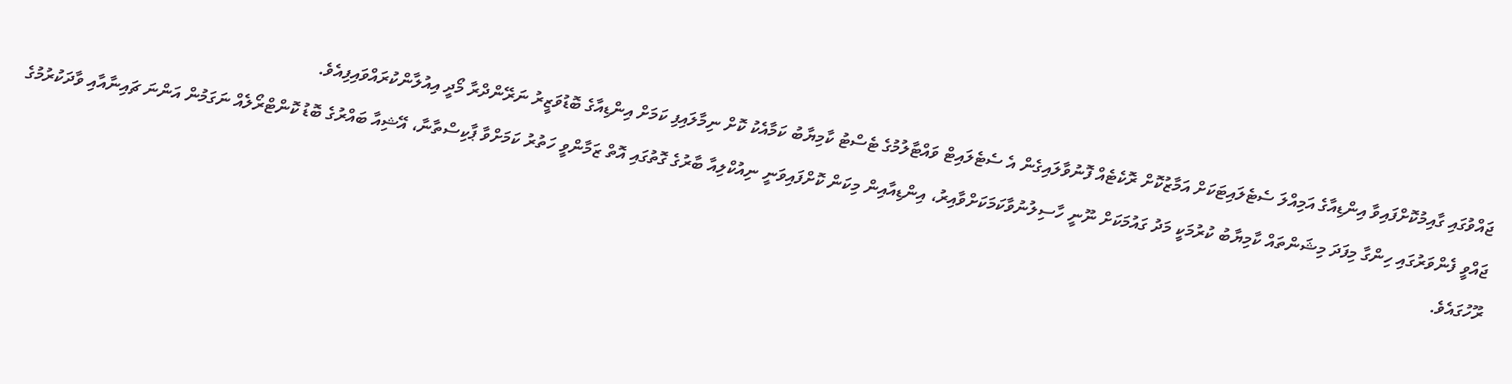ޖައްވުގައި ގާއިމުކޮށްފައިވާ އިންޑިއާގެ އަމިއްލަ ސެޓެލައިޓަކަށް އަމާޒުކޮށް ރޮކެޓެއް ފޮނުވާލައިގެން އެ ސެޓެލައިޓް ވައްޓާލުމުގެ ޓެސްޓު ކާމިޔާބު ކަމާއެކު ކޮށް ނިމާލައިފި ކަމަށް އިންޑިއާގެ ބޮޑުވަޒީރު ނަރޭންދްރާ މޯދީ އިއުލާންކުރައްވައިފިއެވެ.
ޖައްވީ ފެންވަރުގައި ހިންގާ މިފަދަ މިޝަންތައް ކާމިޔާބު ކުރުމަކީ މަދު ގައުމަކަށް ނޫނީ ހާސިލުނުވާކަމަކަށްވާއިރު، އިންޑިއާއިން މިކަން ކޮށްފައިވަނީ ނިއުކްލިއާ ބާރުގެ ގޮތުގައި އޮތް ޒަމާންވީ ހަތުރު ކަމަށްވާ ޕާކިސްތާނާ، އޭޝިއާ ބައްރުގެ ބޮޑު ކޮންޓްރޯލެއް ނަގަމުން އަންނަ ޗައިނާއާއި ވާދަކުރުމުގެ ރޫހުގައެވެ.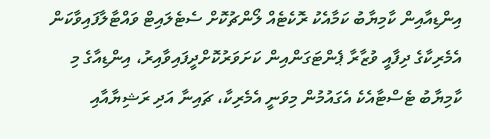އިންޑިއާއިން ކާމިޔާބު ކަމާއެކު ރޮކެޓެއް ލޯންޗުކޮށް ސެޓެލައިޓް ވައްޓާލާފައިވާކަން އެމެރިކާގެ ދިފާއީ ވުޒާރާ ޕެންޓަގަންއިން ކަށަވަރުކޮށްދީފައިވާއިރު، އިންޑިއާގެ މި ކާމިޔާބު ޓެސްޓާއެކެ އެގައުމުން މިވަނީ އެމެރިކާ، ޗައިނާ އަދި ރަޝިޔާއާއި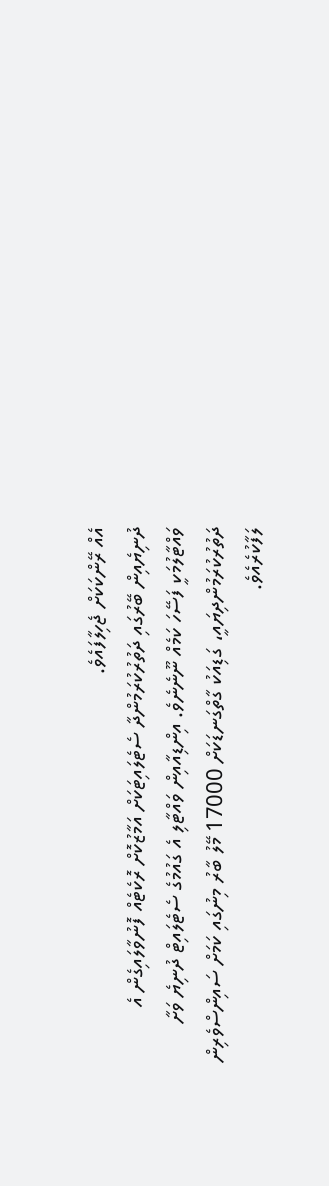އެއް ރޭންކަކަށް ޖެހިލާފައެވެ.
ދުނިޔެއިން ބޭރުގައި ދަތުރުކުރަމުންދާ ސެޓެލައިޓަކަށް އަމާޒުކޮށް ރޮކެޓެއް ފޮނުވާލައިގެން އެ ވައްޓާލުމަކީ ފަސޭހަ ކަމެއް ނޫނެނެވެ. އިންޑިއާއިން ވައްޓާލި އެ ގައުމުގެ ސެޓެލައިޓް ދުނިޔެ ވަށާ ދަތުރުކުރަމުންދިޔައީ، ގަޑިއަކު ގާތްގަނޑަކަށް 17000 މޭލު ބާރު މިނުގައި ކަމަށް ސައިންސްވެރިން ލަފާކުރެއެވެ.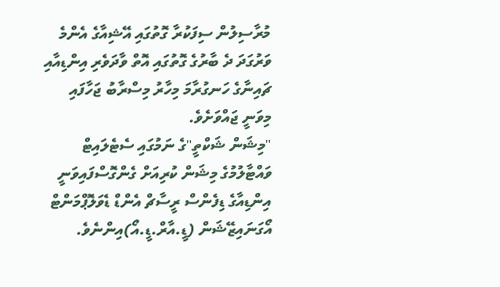މުރާސިލުން ސިފަކުރާ ގޮތުގައި އޭޝިއާގެ އެންމެ ވަރުގަދަ ދެ ބާރުގެ ގޮތުގައި އޮތް ވާދަވެރި އިންޑިއާއި ޗައިނާގެ ހަނގުރާމަ މިހާރު މިސްރާބު ޖަހާފައި މިވަނީ ޖައްވަށެވެ.
"މިޝަން ޝަކްތީ"ގެ ނަމުގައި ސެޓެލައިޓް ވައްޓާލުމުގެ މިޝަން ކުރިއަށް ގެންގޮސްފައިވަނީ އިންޑިއާގެ ޑިފެންސް ރީސާޗް އެންޑް ޑެވަލޮޕްމަންޓް އޯގަނައިޒޭޝަން (ޑީ.އާރް.ޑީ.އޯ)އިންނެވެ.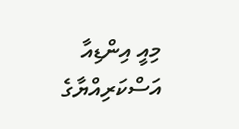މިއީ އިންޑިއާ އަސްކަރިއްޔާގެ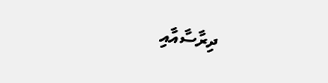ދިރާސާއާއި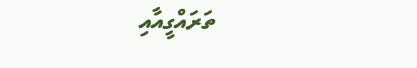ތަރައްގީއާއި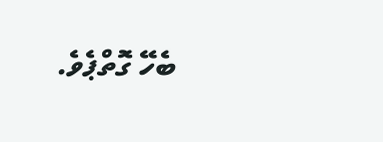ބެހޭ ގޮތްޕެވެ.